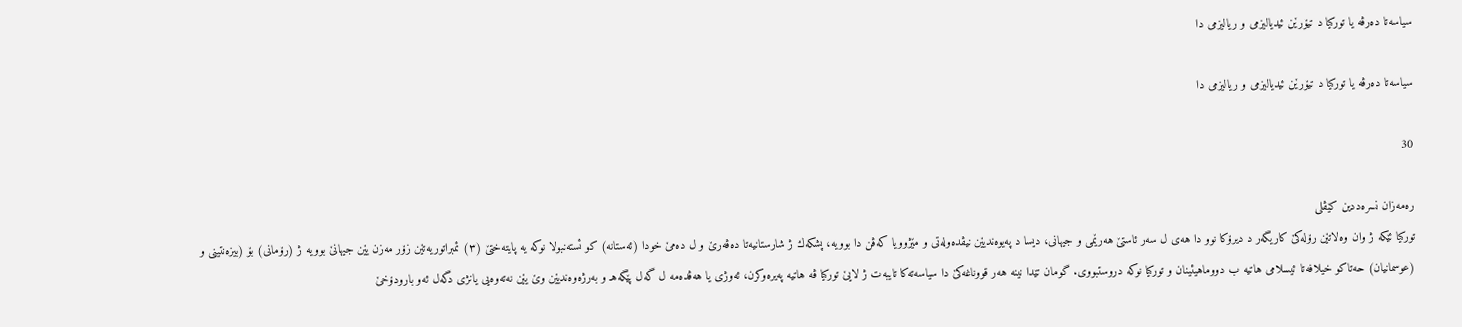سیاسه‌تا ده‌رڤه‌ یا توركیا د تیۆرێن ئیدیالیزمى و ریالیزمى دا

سیاسه‌تا ده‌رڤه‌ یا توركیا د تیۆرێن ئیدیالیزمى و ریالیزمى دا

30

ره‌مه‌زان نسره‌ددین كێڤلى
توركیا ئێكه‌ ژ وان وه‌لاتێن رۆله‌كێ كاریگه‌ر د دیرۆكا نوو دا هه‌ی ل سه‌ر ئاستێ هه‌رێمى و جیهانى، دیسا د په‌یوه‌ندیێن نیڤده‌وله‌تى و مێژوویا كه‌ڤن دا بوویه‌، پشكه‌ك ژ شارستانیه‌تا ده‌ڤه‌رێ و ل ده‌مێ خودا (ئه‌ستانه‌) كو ئسته‌نبولا نوكه‌ یه‌ پایته‌ختێ (٣) ئمبراتوریه‌تێن زۆر مه‌زن یێن جیهانێ بوویه‌ ژ (رۆمانى) بۆ (بیزه‌نتینى و (عوسمانیان) حه‌تاكو خیلافه‌تا ئیسلامى هاتیه‌ ب دووماهیئینان و توركیا نوكه‌ دروستبووی. گومان تێدا نینه‌ هه‌ر قووناغه‌كێ دا سیاسه‌ته‌كا تایبه‌ت ژ لایێ توركیا ڤه‌ هاتیه‌ په‌یره‌وكرن، ئه‌وژى یا هه‌ڤده‌مه‌ ل گه‌ل پێگه‌هـ و به‌رژه‌وه‌ندیێن وێ یێن نه‌ته‌وه‌یی یانژى دگه‌ل ئه‌و بارودۆخێ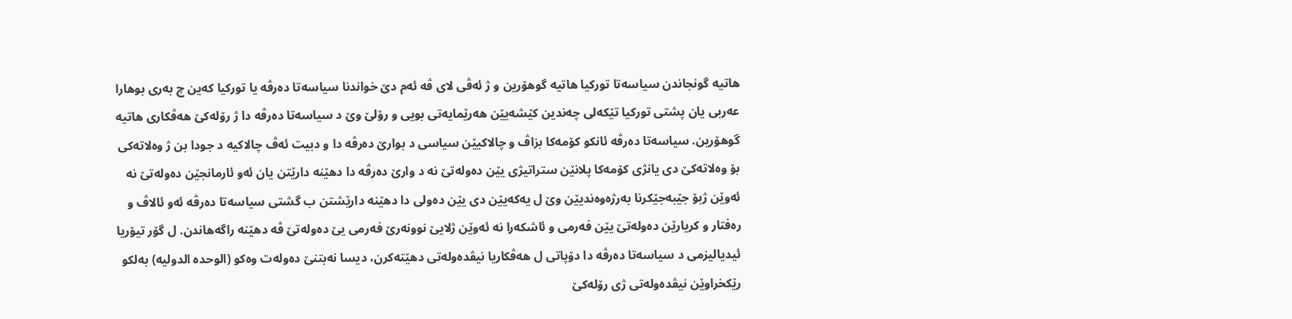هاتیه‌ گونجاندن سیاسه‌تا توركیا هاتیه‌ گوهۆرین و ژ ئه‌ڤی لای ڤه‌ ئه‌م دێ خواندنا سیاسه‌تا ده‌رڤه‌ یا توركیا كه‌ین چ به‌رى بوهارا عه‌ربى یان پشتى توركیا تێكه‌لى چه‌ندین كێشه‌یێن هه‌رێمایه‌تى بویی و رۆلێ وێ د سیاسه‌تا ده‌رڤه‌ دا ژ رۆله‌كێ هه‌ڤكاری هاتیه‌ گوهۆرین. سیاسه‌تا ده‌رڤه‌ ئانكو كۆمه‌كا بزاڤ و چالاكیێن سیاسى د بوارێ ده‌رڤه‌ دا و دبیت ئه‌ڤ چالاكیه‌ د جودا بن ژ وه‌لاته‌كی بۆ وه‌لاته‌كێ دى یانژى كۆمه‌كا پلانێن ستراتیژى یێن ده‌وله‌تێ نه‌ د وارێ ده‌رڤه‌ دا دهێنه‌ دارێتن یان ئه‌و ئارمانجێن ده‌وله‌تێ نه‌ ئه‌وێن ژبۆ جێبه‌جێكرنا به‌رژه‌وه‌ندیێن وێ ل یه‌كه‌یێن دی یێن ده‌ولى دا دهێنه‌ دارێشتن ب گشتى سیاسه‌تا ده‌رڤه‌ ئه‌و ئالاڤ و ره‌فتار و كریارێن ده‌وله‌تێ یێن فه‌رمى و ئاشكه‌را نه‌ ئه‌وێن ژلایێ نوونه‌رێ فه‌رمى یێ ده‌وله‌تێ ڤه‌ دهێنه‌ راگه‌هاندن. ل گۆر تیۆریا ئیدیالیزمى د سیاسه‌تا ده‌رڤه‌ دا دۆپاتى ل هه‌ڤكاریا نیڤده‌وله‌تى دهێته‌كرن، دیسا نه‌بتنێ ده‌وله‌ت وه‌كو (الوحده‌ الدولیه‌) به‌لكو رێكخراوێن نیڤده‌وله‌تى ژى رۆله‌كێ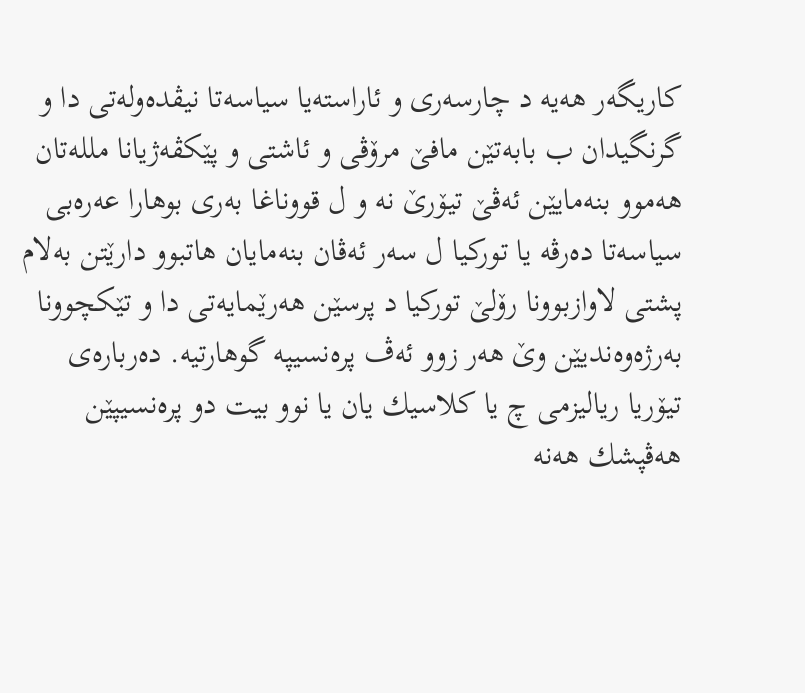كاریگه‌ر هه‌یه‌ د چارسه‌رى و ئاراسته‌یا سیاسه‌تا نیڤده‌وله‌تی دا و گرنگیدان ب بابه‌تێن مافێ مرۆڤى و ئاشتى و پێكڤه‌ژیانا ملله‌تان هه‌موو بنه‌مایێن ئه‌ڤێ تیۆرێ نه‌ و ل قووناغا به‌رى بوهارا عه‌ره‌بى سیاسه‌تا ده‌رڤه‌ یا توركیا ل سه‌ر ئه‌ڤان بنه‌مایان هاتبوو دارێتن به‌لام پشتى لاوازبوونا رۆلێ توركیا د پرسێن هه‌رێمایه‌تى دا و تێكچوونا به‌رژه‌وه‌ندیێن وێ هه‌ر زوو ئه‌ڤ پره‌نسیپه‌ گوهارتیه‌. ده‌رباره‌ى تیۆریا ریالیزمى چ یا كلاسیك یان یا نوو بیت دو پره‌نسیپێن هه‌ڤپشك هه‌نه‌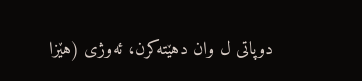دوپاتى ل وان دهێته‌كرن، ئه‌وژى (هێزا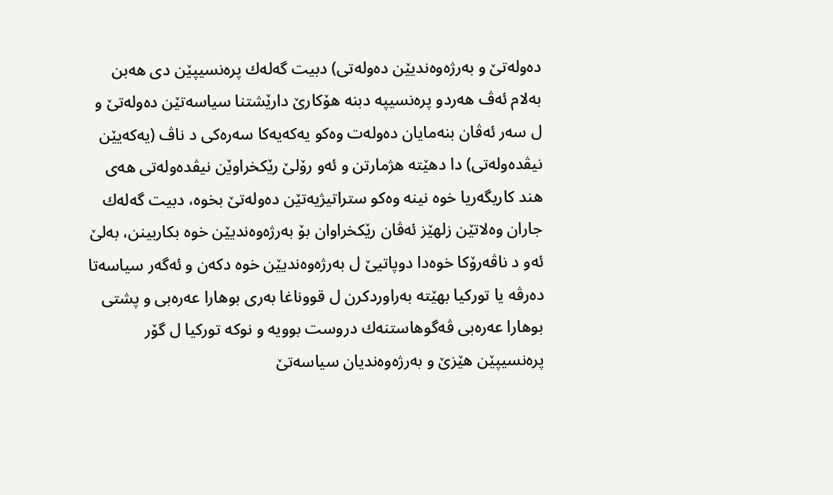ده‌وله‌تێ و به‌رژه‌وه‌ندیێن ده‌وله‌تى) دبیت گه‌له‌ك پره‌نسیپێن دى هه‌بن به‌لام ئه‌ڤ هه‌ردو پره‌نسیپه‌ دبنه‌ هۆكارێ دارێشتنا سیاسه‌تێن ده‌وله‌تێ و ل سه‌ر ئه‌ڤان بنه‌مایان ده‌وله‌ت وه‌كو یه‌كه‌یه‌كا سه‌ره‌كى د ناڤ (یه‌كه‌یێن نیڤده‌وله‌تی) دا دهێته‌ هژمارتن و ئه‌و رۆلێ رێكخراوێن نیڤده‌وله‌تى هه‌ی هند كاریگه‌ریا خوه‌ نینه‌ وه‌كو ستراتیژیه‌تێن ده‌وله‌تێ بخوه‌، دبیت گه‌له‌ك جاران وه‌لاتێن زلهێز ئه‌ڤان رێكخراوان بۆ به‌رژه‌وه‌ندیێن خوه‌ بكاربینن، به‌لێ ئه‌و د ناڤه‌رۆكا خوه‌دا دوپاتیێ ل به‌رژه‌وه‌ندیێن خوه‌ دكه‌ن و ئه‌گه‌ر سیاسه‌تا ده‌رڤه‌ یا توركیا بهێته‌ به‌راوردكرن ل قووناغا به‌رى بوهارا عه‌ره‌بى و پشتى بوهارا عه‌ره‌بى ڤه‌گوهاستنه‌ك دروست بوویه‌ و نوكه‌ توركیا ل گۆر پره‌نسیپێن هێزێ و به‌رژه‌وه‌ندیان سیاسه‌تێ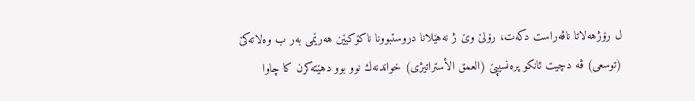ل رۆژهه‌لاتا ناڤه‌راست دكه‌ت، رۆلێ وێ ژ نه‌هێلانا دروستبوونا ناكۆكیێن هه‌رێمى به‌ر ب وه‌لاته‌كێ (توسعى) ڤه‌ دچیت ئانكو پره‌نسیپێ (العمق الأستراتیژى) خواندنه‌ك نوو بوو دهێته‌كرن كا چاوا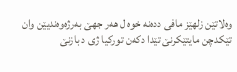وه‌لاتێن زلهێز مافى دده‌نه‌ خوه‌ ل هه‌ر جهێ به‌رژه‌وه‌ندیێن وان تێكدچن مایتێكرنێ تێدا دكه‌ن توركیا ژى د بازنێ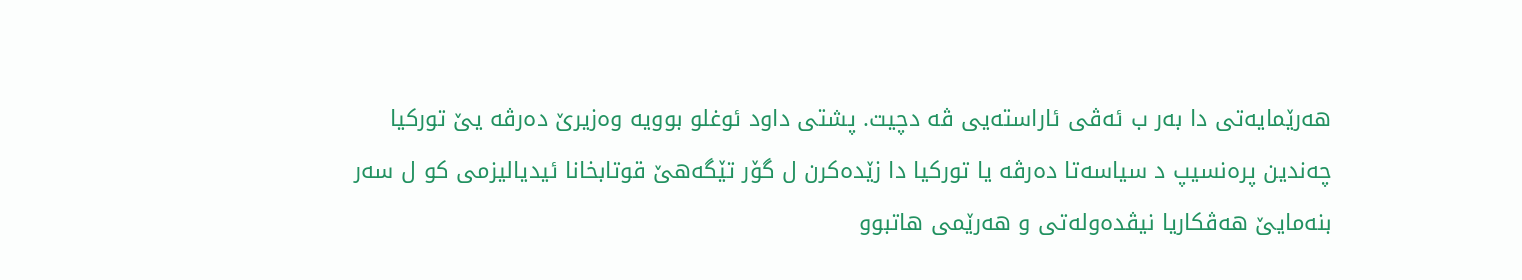هه‌رێمایه‌تى دا به‌ر ب ئه‌ڤی ئاراسته‌یی ڤه‌ دچیت. پشتى داود ئوغلو بوویه‌ وه‌زیرێ ده‌رڤه‌ یێ توركیا چه‌ندین پره‌نسیپ د سیاسه‌تا ده‌رڤه‌ یا توركیا دا زێده‌كرن ل گۆر تێگه‌هێ قوتابخانا ئیدیالیزمى كو ل سه‌ر بنه‌مایێ هه‌ڤكاریا نیڤده‌وله‌تی و هه‌رێمى هاتبوو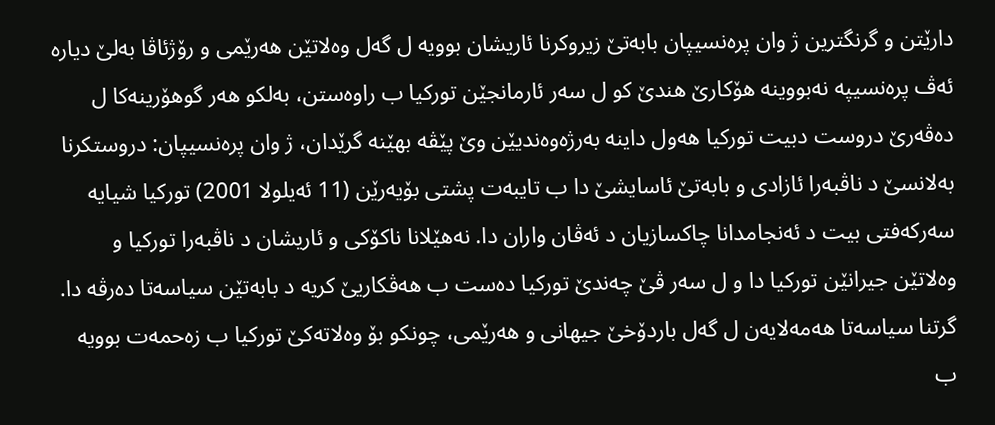دارێتن و گرنگترین ژ وان پره‌نسیپان بابه‌تێ زیروكرنا ئاریشان بوویه‌ ل گه‌ل وه‌لاتێن هه‌رێمى و رۆژئاڤا به‌لێ دیاره‌ ئه‌ڤ پره‌نسیپه‌ نه‌بووینه‌ هۆكارێ هندێ كو ل سه‌ر ئارمانجێن توركیا ب راوه‌ستن، به‌لكو هه‌ر گوهۆرینه‌كا ل ده‌ڤه‌رێ دروست دبیت توركیا هه‌ول داینه‌ به‌رژه‌وه‌ندیێن وێ پێڤه‌ بهێنه‌ گرێدان، ژ وان پره‌نسیپان: دروستكرنا به‌لانسێ د ناڤبه‌را ئازادى و بابه‌تێ ئاسایشێ دا ب تایبه‌ت پشتى بۆیه‌رێن (11 ئه‌یلولا 2001) توركیا شیایه‌ سه‌ركه‌فتى بیت د ئه‌نجامدانا چاكسازیان د ئه‌ڤان واران دا. نه‌هێلانا ناكۆكى و ئاریشان د ناڤبه‌را توركیا و وه‌لاتێن جیرانێن توركیا دا و ل سه‌ر ڤێ چه‌ندێ توركیا ده‌ست ب هه‌ڤكاریێ كریه‌ د بابه‌تێن سیاسه‌تا ده‌رڤه‌ دا. گرتنا سیاسه‌تا هه‌مه‌لایه‌ن ل گه‌ل باردۆخێ جیهانى و هه‌رێمى، چونكو بۆ وه‌لاته‌كێ توركیا ب زه‌حمه‌ت بوویه‌ ب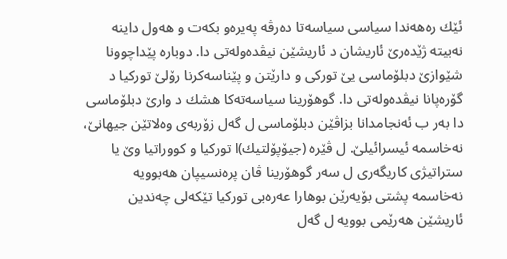ئێك ره‌هه‌ندا سیاسی سیاسه‌تا ده‌رڤه‌ په‌یره‌و بكه‌ت و هه‌ول داینه‌ نه‌بیته‌ ژێده‌رێ ئاریشان د ئاریشێن نیڤده‌وله‌تى دا. دوباره‌ پێداچوونا شێوازێ دبلۆماسی یێ توركى و دارێتن و پێناسه‌كرنا رۆلێ توركیا د گۆره‌پانا نیڤده‌وله‌تى دا. گوهۆرینا سیاسه‌ته‌كا هشك د وارێ دبلۆماسى دا به‌ر ب ئه‌نجامدانا بزاڤێن دبلۆماسی ل گه‌ل زۆربه‌ی وه‌لاتێن جیهانێ، نه‌خاسمه‌ ئیسرائیلێ. ل ڤێره‌ (جیۆپۆلتیك)ا توركیا و كووراتیا وێ یا ستراتیژى كاریگه‌رى ل سه‌ر گوهۆرینا ڤان پره‌نسیپان هه‌بوویه‌ نه‌خاسمه‌ پشتى بۆیه‌رێن بوهارا عه‌ره‌بى توركیا تێكه‌لى چه‌ندین ئاریشێن هه‌رێمى بوویه‌ ل گه‌ل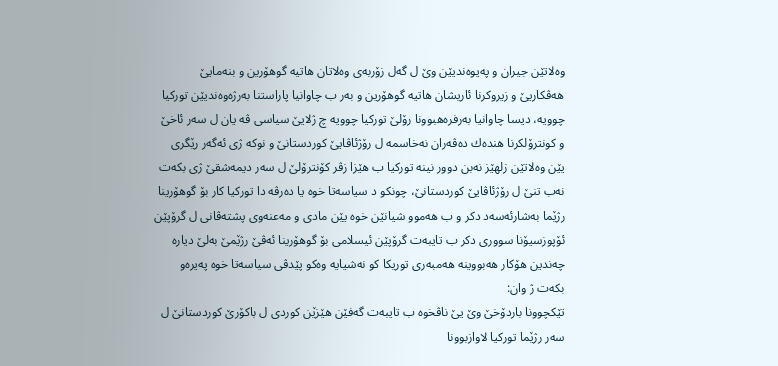وه‌لاتێن جیران و په‌یوه‌ندیێن وێ ل گه‌ل زۆربه‌ی وه‌لاتان هاتیه‌ گوهۆرین و بنه‌مایێ هه‌ڤكاریێ و زیروكرنا ئاریشان هاتیه‌ گوهۆرین و به‌ر ب چاوانیا پاراستنا به‌رژه‌وه‌ندیێن توركیا چوویه‌، دیسا چاوانیا به‌رفره‌هبوونا رۆلێ توركیا چوویه‌ چ ژلایێ سیاسى ڤه‌ یان ل سه‌ر ئاخێ و كونترۆلكرنا هنده‌ك ده‌ڤه‌ران نه‌خاسمه‌ ل رۆژئاڤایێ كوردستانێ و نوكه‌ ژى ئه‌گه‌ر رێگری یێن وه‌لاتێن زلهێز نه‌بن دوور نینه‌ توركیا ب هێزا زڤر كۆنترۆلێ ل سه‌ر دیمه‌شقێ ژى بكه‌ت نه‌ب تنێ ل رۆژئاڤایێ كوردستانێ، چونكو د سیاسه‌تا خوه‌ یا ده‌رڤه‌ دا توركیا كار بۆ گوهۆرینا رژێما به‌شارئه‌سه‌د دكر و ب هه‌موو شیانێن خوه‌ یێن مادى و مه‌عنه‌وى پشته‌ڤانى ل گرۆپێن ئۆپوزسیۆنا سوورى دكر ب تایبه‌ت گرۆپێن ئیسلامى بۆ گوهۆرینا ئه‌ڤێ رژێمێ به‌لێ دیاره‌ چه‌ندین هۆكار هه‌بووینه‌ هه‌مبه‌رى توریكا كو نه‌شیایه‌ وه‌كو پێدڤى سیاسه‌تا خوه‌ په‌یره‌و بكه‌ت ژ وان:
تێكچوونا باردۆخێ وێ یێ ناڤخوه‌ ب تایبه‌ت گه‌فێن هێزێن كوردى ل باكۆرێ كوردستانێ ل سه‌ر رژێما توركیا لاوازبوونا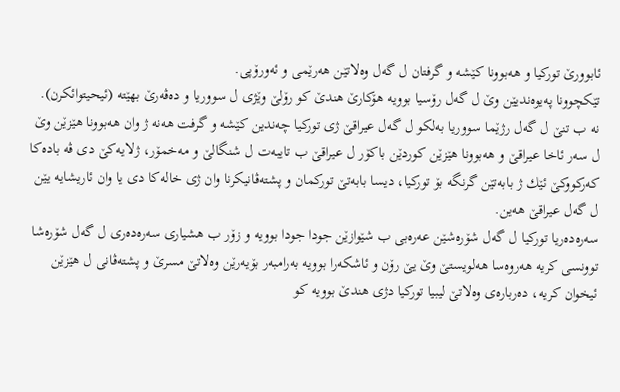ئابوورێ توركیا و هه‌بوونا كێشه‌ و گرفتان ل گه‌ل وه‌لاتێن هه‌رێمى و ئه‌ورۆپى.
تێكچوونا په‌یوه‌ندیێن وێ ل گه‌ل رۆسیا بوویه‌ هۆكارێ هندێ كو رۆلێ وێژى ل سووریا و ده‌ڤه‌رێ بهێته‌ (ئیحیتوائكرن).
نه‌ ب تنێ ل گه‌ل رژێما سووریا به‌لكو ل گه‌ل عیراقێ ژى توركیا چه‌ندین كێشه‌ و گرفت هه‌نه‌ ژ وان هه‌بوونا هێزێن وێ ل سه‌ر ئاخا عیراقێ و هه‌بوونا هێزێن كوردێن باكۆر ل عیراقێ ب تایبه‌ت ل شنگالێ و مه‌خمۆر، ژلایه‌كێ دی ڤه‌ باده‌كا كه‌ركووكێ ئێك ژ بابه‌تێن گرنگه‌ بۆ توركیا، دیسا بابه‌تێ توركمان و پشته‌ڤانیكرنا وان ژى خاله‌كا دی یا وان ئاریشایه‌ یێن ل گه‌ل عیراقێ هه‌ین.
سه‌ره‌ده‌ریا توركیا ل گه‌ل شۆره‌شێن عه‌ره‌بى ب شێوازێن جودا جودا بوویه‌ و زۆر ب هشیارى سه‌ره‌ده‌رى ل گه‌ل شۆره‌شا توونسى كریه‌ هه‌روه‌سا هه‌لویستێ وێ یێ رۆن و ئاشكه‌را بوویه‌ به‌رامبه‌ر بۆیه‌رێن وه‌لاتێ مسرێ و پشته‌ڤانى ل هێزێن ئیخوان كریه‌، ده‌رباره‌ى وه‌لاتێ لیبیا توركیا دژى هندێ بوویه‌ كو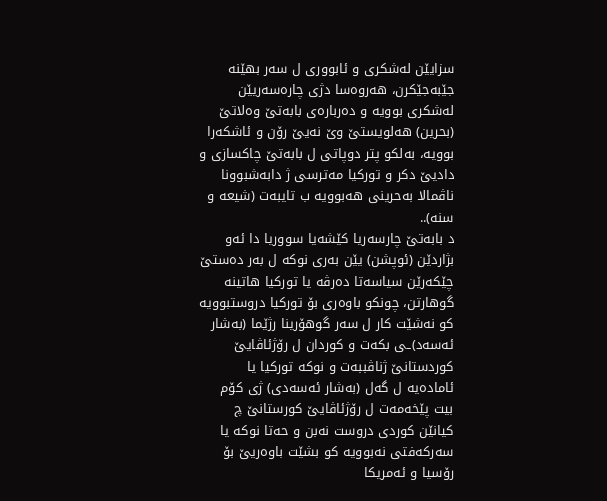سزایێن له‌شكرى و ئابوورى ل سه‌ر بهێنه‌ جێبه‌جێكرن، هه‌روه‌سا دژى چاره‌سه‌ریێن له‌شكرى بوویه‌ و ده‌رباره‌ى بابه‌تێ وه‌لاتێ (بحرین) هه‌لویستێ وێ نه‌یێ رۆن و ئاشكه‌را بوویه‌، به‌لكو پتر دوپاتى ل بابه‌تێ چاكسازى و دادیێ دكر و توركیا مه‌ترسى ژ دابه‌شبوونا ناڤمالا به‌حرینى هه‌بوویه‌ ب تایبه‌ت (شیعه‌ و سنه‌)..
د بابه‌تێ چارسه‌ریا كێشه‌یا سووریا دا ئه‌و بژاردێن (ئوپشن) یێن به‌رى نوكه‌ ل به‌ر ده‌ستێ چێكه‌رێن سیاسه‌تا ده‌رڤه‌ یا توركیا هاتینه‌ گوهارتن، چونكو باوه‌رى بۆ توركیا دروستبوویه‌ كو نه‌شێت كار ل سه‌ر گوهۆرینا رژێما (به‌شار ئه‌سه‌د)ـى بكه‌ت و كوردان ل رۆژئاڤایێ كوردستانێ ژناڤببه‌ت و نوكه‌ توركیا یا ئاماده‌یه‌ ل گه‌ل (به‌شار ئه‌سه‌دى) ژى كۆم بیت پێخه‌مه‌ت ل رۆژئاڤایێ كورستانێ چ كیانێن كوردى دروست نه‌بن و حه‌تا نوكه‌ یا سه‌ركه‌فتى نه‌بوویه‌ كو بشێت باوه‌ریێ بۆ رۆسیا و ئه‌مریكا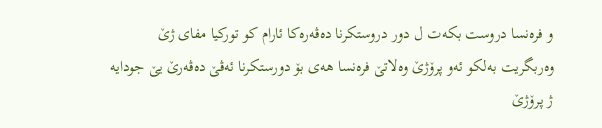و فره‌نسا دروست بكه‌ت ل دور دروستكرنا ده‌ڤه‌ره‌كا ئارام كو توركیا مفای ژێ وه‌ربگریت به‌لكو ئه‌و پرۆژێ وه‌لاتێ فره‌نسا هه‌ی بۆ دورستكرنا ئه‌ڤێ ده‌ڤه‌رێ یێ جودایه‌ ژ پرۆژێ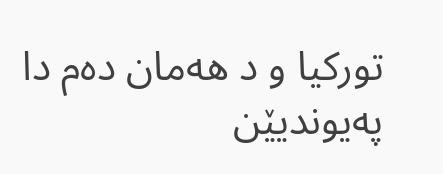توركیا و د هه‌مان ده‌م دا په‌یوندیێن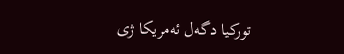توركیا دگه‌ل ئه‌مریكا ژى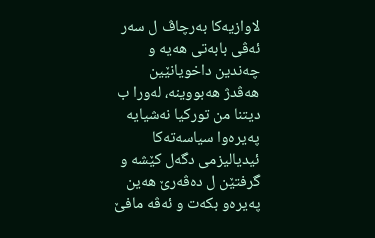لاوازیه‌كا به‌رچاڤ ل سه‌ر ئه‌ڤى بابه‌تى هه‌یه‌ و چه‌ندین داخویانێین هه‌ڤدژ هه‌بووینه‌، له‌ورا ب دیتنا من توركیا نه‌شیایه‌ په‌یره‌وا سیاسه‌ته‌كا ئیدیالیزمى دگه‌ل كێشه‌ و گرفتێن ل ده‌ڤه‌رێ هه‌ین په‌یره‌و بكه‌ت و ئه‌ڤه‌ مافێ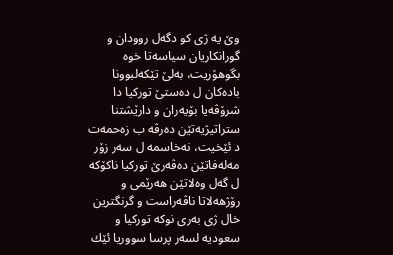وێ یه‌ ژى كو دگه‌ل روودان و گورانكاریان سیاسه‌تا خوه‌ بگوهۆریت، به‌لێ تێكه‌لبوونا باده‌كان ل ده‌ستێ توركیا دا شرۆڤه‌یا بۆیه‌ران و دارێشتنا ستراتیژیه‌تێن ده‌رڤه‌ ب زه‌حمه‌ت د ئێخیت، نه‌خاسمه‌ ل سه‌ر زۆر مه‌له‌فاتێن ده‌ڤه‌رێ توركیا ناكۆكه‌ ل گه‌ل وه‌لاتێن هه‌رێمى و رۆژهه‌لاتا ناڤه‌راست و گرنگترین خال ژى به‌رى نوكه‌ توركیا و سعودیه‌ لسه‌ر پرسا سووریا ئێك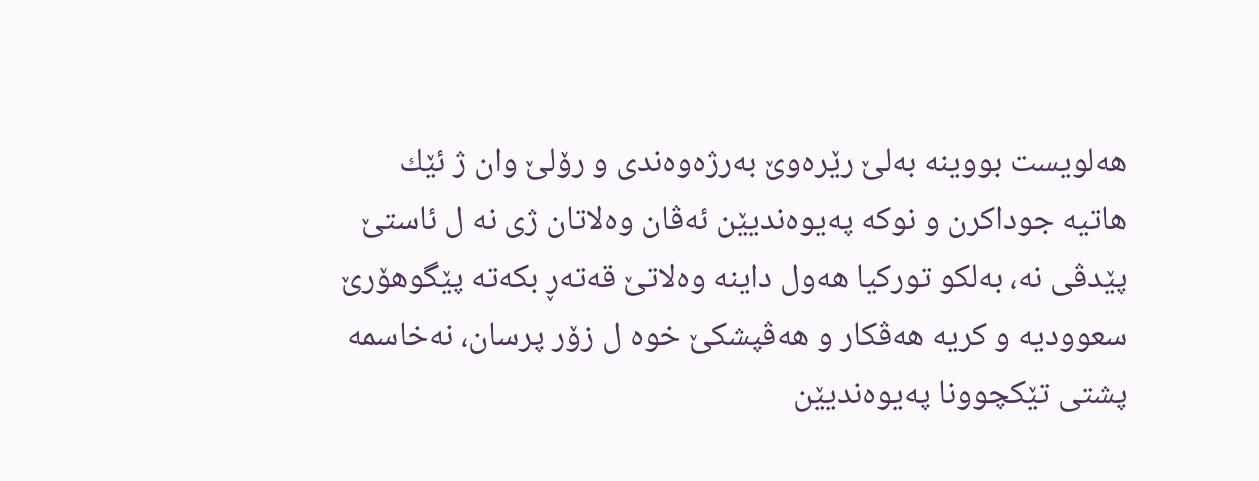هه‌لویست بووینه‌ به‌لێ رێره‌وێ به‌رژه‌وه‌ندى و رۆلێ وان ژ ئێك هاتیه‌ جوداكرن و نوكه‌ په‌یوه‌ندیێن ئه‌ڤان وه‌لاتان ژى نه‌ ل ئاستێ پێدڤى نه‌، به‌لكو توركیا هه‌ول داینه‌ وه‌لاتێ قه‌ته‌ڕ بكه‌ته‌ پێگوهۆرێ سعوودیه‌ و كریه‌ هه‌ڤكار و هه‌ڤپشكێ خوه‌ ل زۆر پرسان، نه‌خاسمه‌ پشتى تێكچوونا په‌یوه‌ندیێن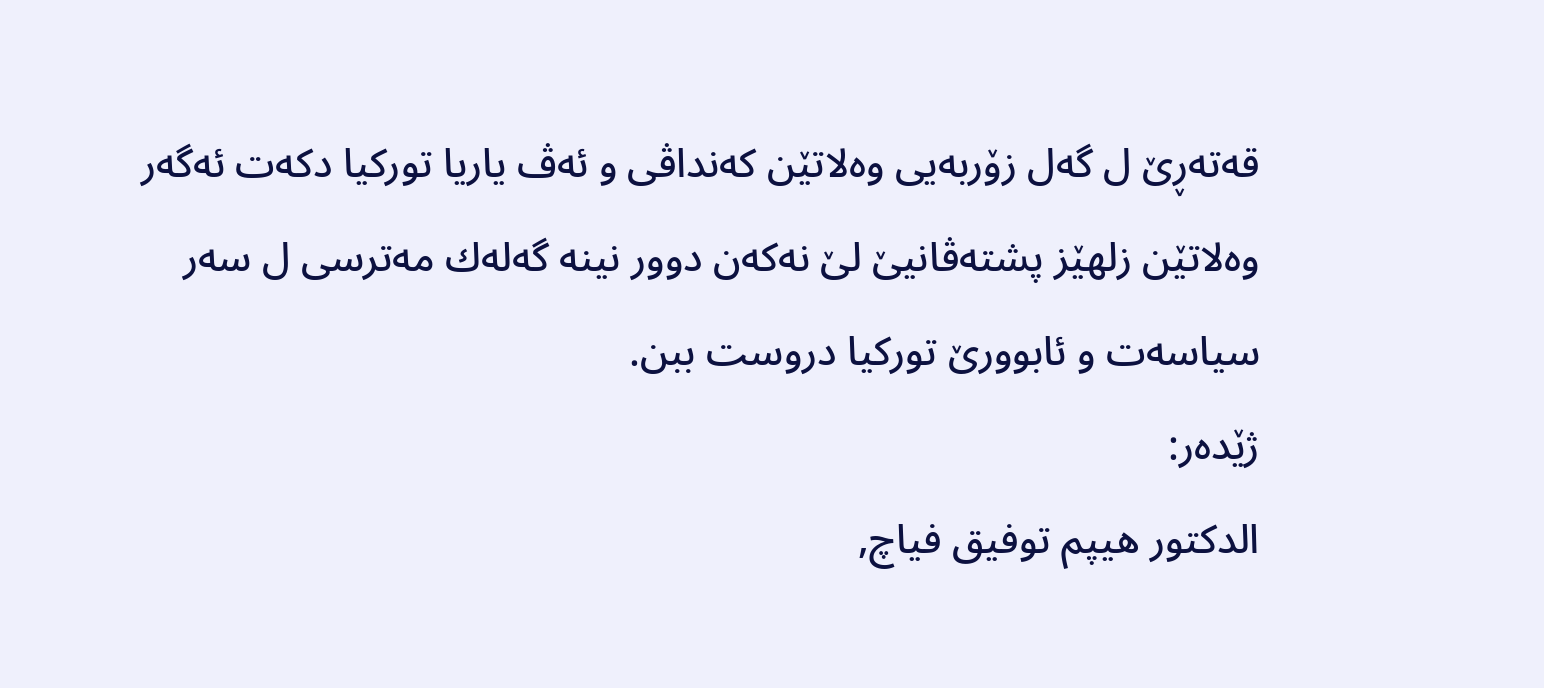قه‌ته‌ڕێ ل گه‌ل زۆربه‌یى وه‌لاتێن كه‌نداڤى و ئه‌ڤ یاریا توركیا دكه‌ت ئه‌گه‌ر وه‌لاتێن زلهێز پشته‌ڤانیێ لێ نه‌كه‌ن دوور نینه‌ گه‌له‌ك مه‌ترسى ل سه‌ر سیاسه‌ت و ئابوورێ توركیا دروست ببن.
ژێده‌ر:
الدكتور هیپم توفیق فیاچ,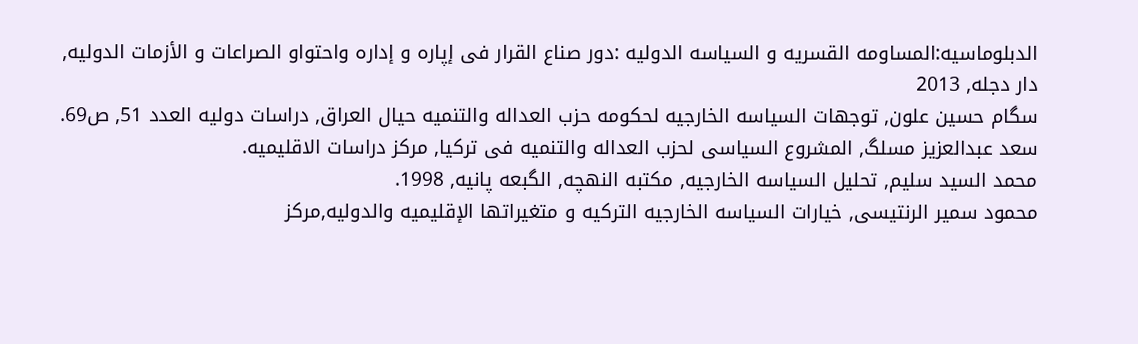الدبلوماسیه‌:المساومه‌ القسریه‌ و السیاسه‌ الدولیه‌ :دور صناع القرار فی إپاره‌ و إداره‌ واحتوا‌و الصراعات و الأزمات الدولیه‌, دار دجله‌, 2013
سگام حسین علون, توجهات السیاسه‌ الخارجیه‌ لحكومه‌ حزب العداله‌ والتنمیه‌ حیال العراق, دراسات دولیه‌ العدد 51, ص69.
سعد عبدالعزیز مسلگ, المشروع السیاسی لحزب العداله‌ والتنمیه‌ فی تركیا, مركز دراسات الاقلیمیه‌.
محمد السید سلیم, تحلیل السیاسه‌ الخارجیه‌, مكتبه‌ النهچه‌, الگبعه‌ پانیه‌, 1998.
محمود سمیر الرنتیسی, خیارات السیاسه‌ الخارجیه‌ التركیه‌ و متغیراتها الإقلیمیه‌ والدولیه‌,مركز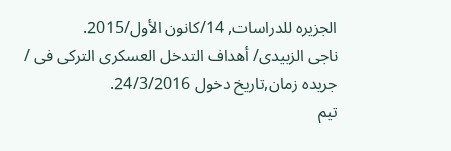الجزیره‌ للدراسات, 14/كانون الأول/2015.
ناجی الزبیدی/ أهداف التدخل العسكری التركی فی / جریده‌ زمان,تاریخ دخول 24/3/2016.
تیم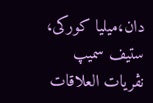دان،میلیا كوركی، ستیف سمیپ نڤریات العلاقات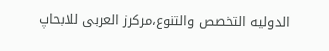الدولیه‌ التخصص والتنوع،مركرز العربی للابحاپ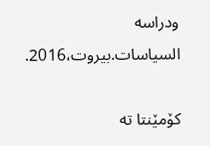ودراسه‌ السیاسات.بیروت،2016.

کۆمێنتا تە